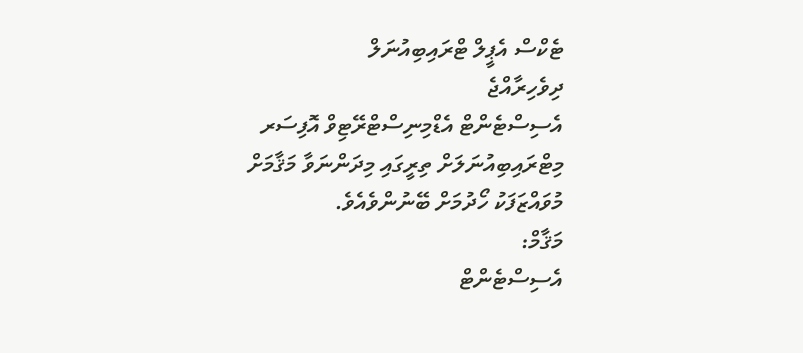ޓެކްސް އެޕީލް ޓްރައިބިއުނަލް
ދިވެހިރާއްޖެ
އެސިސްޓެންޓް އެޑްމިނިސްޓްރޭޓިވް އޮފިސަރ
މިޓްރައިބިއުނަލަށް ތިރީގައި މިދަންނަވާ މަޤާމަށް މުވައްޒަފަކު ހޯދުމަށް ބޭނުންވެއެވެ.
މަޤާމް:
އެސިސްޓެންޓް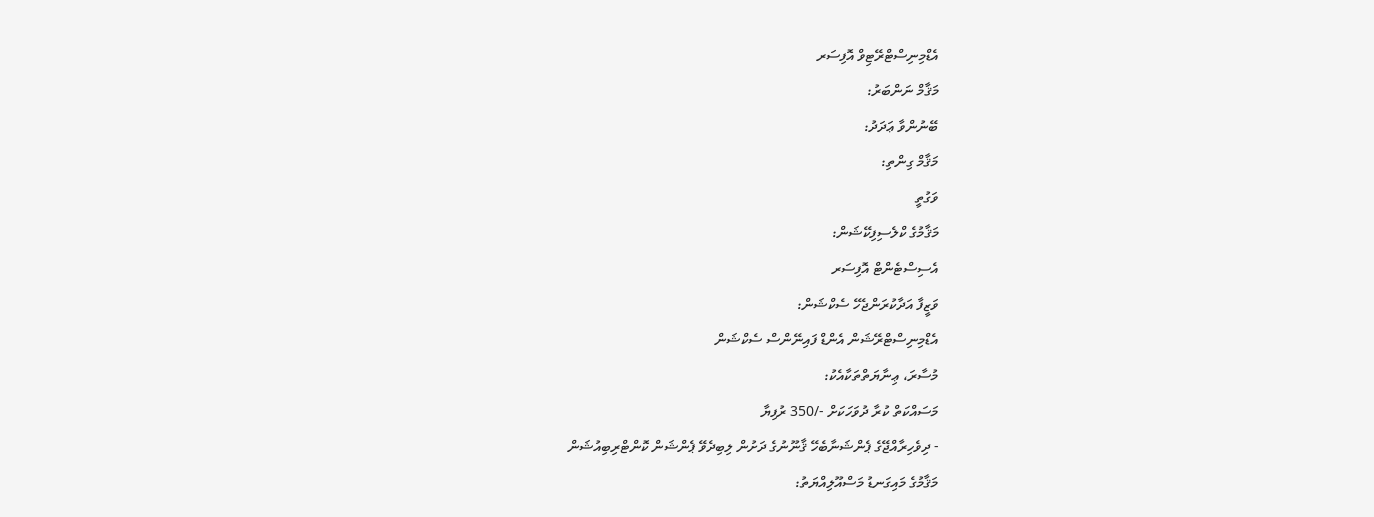އެޑްމިނިސްޓްރޭޓިވް އޮފިސަރ
މަޤާމް ނަންބަރު:
ބޭނުންވާ ޢަދަދު:
މަޤާމް ގިންތި:
ވަގުތީ
މަޤާމުގެ ކްލެސިފިކޭޝަން:
އެސިސްޓެންޓް އޮފިސަރ
ވަޒީފާ އަދާކުރަންޖެހޭ ސެކްޝަން:
އެޑްމިނިސްޓްރޭޝަން އެންޑް ފައިނޭންސް ސެކްޝަން
މުސާރަ، ޢިނާޔަތްތަކާއެކު:
މަސައްކަތް ކުރާ ދުވަހަކަށް -/350 ރުފިޔާ
- ދިވެހިރާއްޖޭގެ ޕެންޝަނާބެހޭ ޤާނޫނުގެ ދަށުން ލިބިދެވޭ ޕެންޝަން ކޮންޓްރިބިއުޝަން
މަޤާމުގެ މައިގަނޑު މަސްއޫލިއްޔަތު: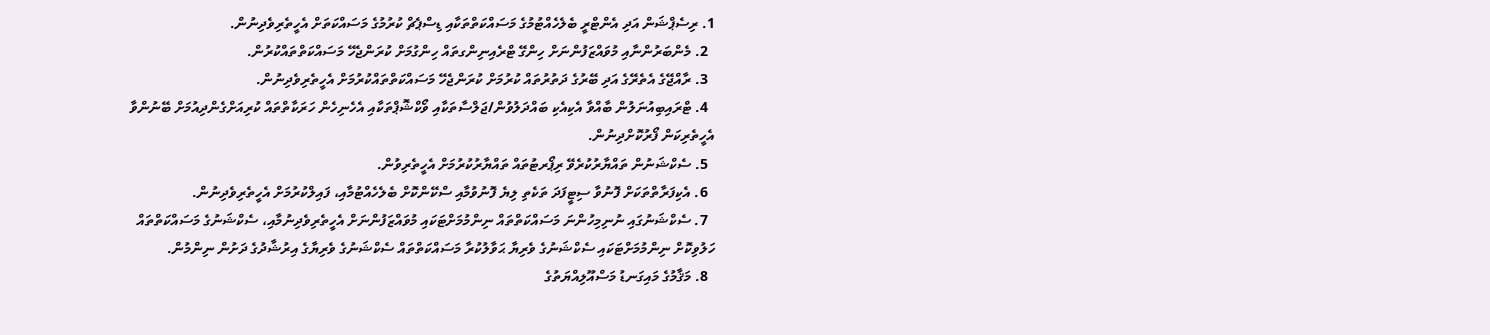1. ރިސެޕްޝަން އަދި އެންޓްރީ ބެލެހެއްޓުމުގެ މަސައްކަތްތަކާއި ޑިސްޕެޗް ކުރުމުގެ މަސައްކަތަށް އެހީތެރިވެދިނުން.
  2. މެންބަރުންނާއި މުވައްޒަފުންނަށް ހިންގޭ ޓްރެއިނިންގތައް ހިންގުމަށް ކުރަންޖެހޭ މަސައްކަތްތައްކުރުން.
  3. ރާއްޖޭގެ އެތެރޭގެ އަދި ބޭރުގެ ދަތުރުތައް ކުރުމަށް ކުރަންޖެހޭ މަސައްކަތްތައްކުރުމަށް އެހީތެރިވެދިނުން.
  4. ޓްރައިބިއުނަލުން ބާއްވާ އެކިއެކި ބައްދަލުވުން/ޖަލްސާތަކާއި ވޯކްޝޮޕްތަކާއި އެހެނިހެން ހަރަކާތްތައް ކުރިއަށްގެންދިއުމަށް ބޭނުންވާ އެހީތެރިކަން ފޯރުކޮށްދިނުން.
  5. ސެކްޝަނުން ތައްޔާރުކުރެވޭ ރިޕޯރޓުތައް ތައްޔާރުކުރުމަށް އެހީތެރިވުން.
  6. އެކިފަރާތްތަކަށް ފޮނުވާ ސިޓީފަދަ ތަކެތި ލިޔެ ފޮނުވުމާއި ސްކޭންކޮށް ބެލެހެއްޓުމާއި، ފައިލްކުރުމަށް އެހީތެރިވެދިނުން.
  7. ސެކްޝަނުގައި ނުނިމިހުންނަ މަސައްކަތްތައް ނިންމުމަށްޓަކައި މުވައްޒަފުންނަށް އެހީތެރިވެދިނުމާއި، ސެކްޝަނުގެ މަސައްކަތްތައް ހަލުވިކޮށް ނިންމުމަށްޓަކައި ސެކްޝަނުގެ ވެރިޔާ ޙަވާލުކުރާ މަސައްކަތްތައް ސެކްޝަނުގެ ވެރިޔާގެ އިރުޝާދުގެ ދަށުން ނިންމުން.
  8. މަޤާމުގެ މައިގަނޑު މަސްއޫލިއްޔަތުގެ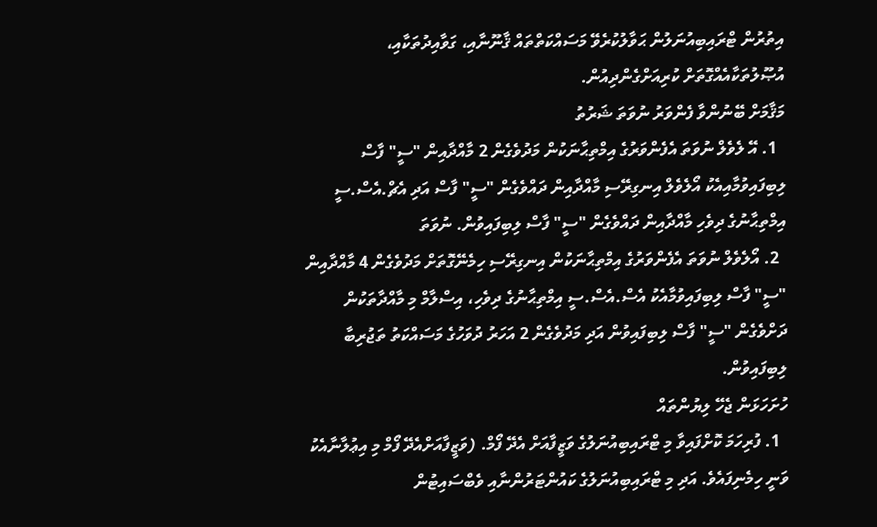އިތުރުން ޓްރައިބިއުނަލުން ޙަވާލުކުރެވޭ މަސައްކަތްތައް ޤާނޫނާއި، ގަވާއިދުތަކާއި، އުޞޫލުތަކާއެއްގޮތަށް ކުރިއަށްގެންދިއުން.
މަޤާމަށް ބޭނުންވާ ފެންވަރު ނުވަތަ ޝަރުތު
  1. އޭ ލެވެލް ނުވަތަ އެފެންވަރުގެ އިމްތިޙާނަކުން މަދުވެގެން 2 މާއްދާއިން "ސީ" ފާސް ލިބިފައިވުމާއިއެކު އޯލެވެލް އިނގިރޭސި މާއްދާއިން ދައްވެގެން "ސީ" ފާސް އަދި އެޗް.އެސް.ސީ އިމްތިޙާނުގެ ދިވެހި މާއްދާއިން ދައްވެގެން "ސީ" ފާސް ލިބިފައިވުން. ނުވަތަ
  2. އޯލެވެލް ނުވަތަ އެފެންވަރުގެ އިމްތިޙާނަކުން އިނގިރޭސި ހިމެނޭގޮތަށް މަދުވެގެން 4 މާއްދާއިން "ސީ" ފާސް ލިބިފައިވުމާއެކު އެސް.އެސް.ސީ އިމްތިޙާނުގެ ދިވެހި، އިސްލާމް މި މާއްދާތަކުން  ދަށްވެގެން "ސީ" ފާސް ލިބިފައިވުން އަދި މަދުވެގެން 2 އަހަރު ދުވަހުގެ މަސައްކަތު ތަޖުރިބާ ލިބިފައިވުން.
ހުށަހަޅަން ޖެހޭ ލިޔުންތައް
  1. ފުރިހަމަ ކޮށްފައިވާ މި ޓްރައިބިއުނަލުގެ ވަޒީފާއަށް އެދޭ ފޯމް. (ވަޒީފާއަށްއެދޭ ފޯމް މި އިޢުލާނާއެކު ވަނީ ހިމެނިފައެވެ. އަދި މި ޓްރައިބިއުނަލުގެ ކައުންޓަރުންނާއި ވެބްސައިޓުން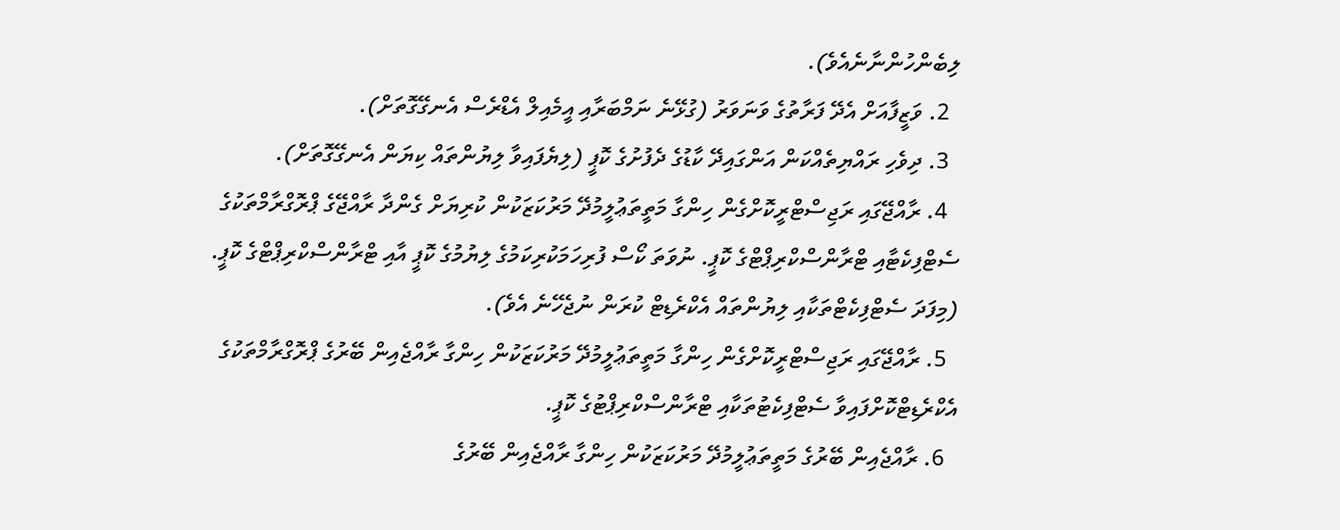ލިބެންހުންނާނެއެވެ).
  2. ވަޒީފާއަށް އެދޭ ފަރާތުގެ ވަނަވަރު (ގުޅޭނެ ނަމްބަރާއި އީމެއިލް އެޑްރެސް އެނގޭގޮތަށް).
  3. ދިވެހި ރައްޔިތެއްކަން އަންގައިދޭ ކާޑުގެ ދެފުށުގެ ކޮޕީ (ލިޔެފައިވާ ލިޔުންތައް ކިޔަން އެނގޭގޮތަށް).
  4. ރާއްޖޭގައި ރަޖިސްޓްރީކޮށްގެން ހިންގާ މަތީތަޢުލީމުދޭ މަރުކަޒަކުން ކުރިޔަށް ގެންދާ ރާއްޖޭގެ ޕްރޮގްރާމްތަކުގެ ސެޓްފިކެޓާއި ޓްރާންސްކްރިޕްޓްގެ ކޮޕީ. ނުވަތަ ކޯސް ފުރިހަމަކުރިކަމުގެ ލިޔުމުގެ ކޮޕީ އާއި ޓްރާންސްކްރިޕްޓްގެ ކޮޕީ. (މިފަދަ ސެޓްފިކެޓްތަކާއި ލިޔުންތައް އެކްރެޑިޓް ކުރަން ނުޖެހޭނެ އެވެ).
  5. ރާއްޖޭގައި ރަޖިސްޓްރީކޮށްގެން ހިންގާ މަތީތަޢުލީމުދޭ މަރުކަޒަކުން ހިންގާ ރާއްޖެއިން ބޭރުގެ ޕްރޮގްރާމްތަކުގެ އެކްރެޑިޓްކޮށްފައިވާ ސެޓްފިކެޓުތަކާއި ޓްރާންސްކްރިޕްޓުގެ ކޮޕީ.
  6. ރާއްޖެއިން ބޭރުގެ މަތީތަޢުލީމުދޭ މަރުކަޒަކުން ހިންގާ ރާއްޖެއިން ބޭރުގެ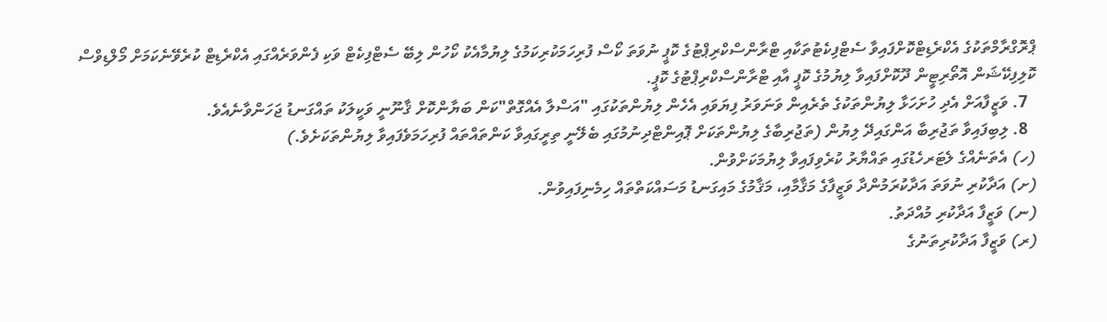ޕްރޮގްރާމްތަކުގެ އެކްރެޑިޓްކޮށްފައިވާ ސެޓްފިކެޓުތަކާއި ޓްރާންސްކްރިޕްޓުގެ ކޮޕީ ނުވަތަ ކޯސް ފުރިހަމަކުރިކަމުގެ ލިޔުމާއެކު ކޯހުން ލިބޭ ސެޓްފިކެޓް ވަކި ފެންވަރެއްގައި އެކްރެޑިޓް ކުރެވޭނެކަމަށް މޯލްޑިވްސް ކޮލިފިކޭޝަން އޮތޯރިޓީން ދޫކޮށްފައިވާ ލިޔުމުގެ ކޮޕީ އާއި ޓްރާންސްކްރިޕްޓުގެ ކޮޕީ.
  7. ވަޒީފާއަށް އެދި ހުށަހަޅާ ލިޔުންތަކުގެ ތެރެއިން ވަނަވަރު ފިޔަވައި އެހެން ލިޔުންތަކުގައި "އަސްލާ އެއްގޮތް"ކަން ބަޔާންކޮށް ޤާނޫނީ ވަކީލަކު ތައްގަނޑު ޖަހަންވާނެއެވެ.
  8. ލިބިފައިވާ ތަޖުރިބާ އަންގައިދޭ ލިޔުން (ތަޖުރިބާގެ ލިޔުންތަކަށް ޕޮއިންޓްދިނުމުގައި ބެލޭނީ ތިރީގައިވާ ކަންތައްތައް ފުރިހަމަވެފައިވާ ލިޔުންތަކަށެވެ.)
(ހ) އެތަނެއްގެ ލެޓަރހެޑުގައި ތައްޔާރު ކުރެވިފައިވާ ލިޔުމަކަށްވުން.
(ށ) އަދާކުރި ނުވަތަ އަދާކުރަމުންދާ ވަޒީފާގެ މަޤާމާއި، މަޤާމުގެ މައިގަނޑު މަސައްކަތްތައް ހިމެނިފައިވުން.
(ނ) ވަޒީފާ އަދާކުރި މުއްދަތު.
(ރ) ވަޒީފާ އަދާކުރިތަނުގެ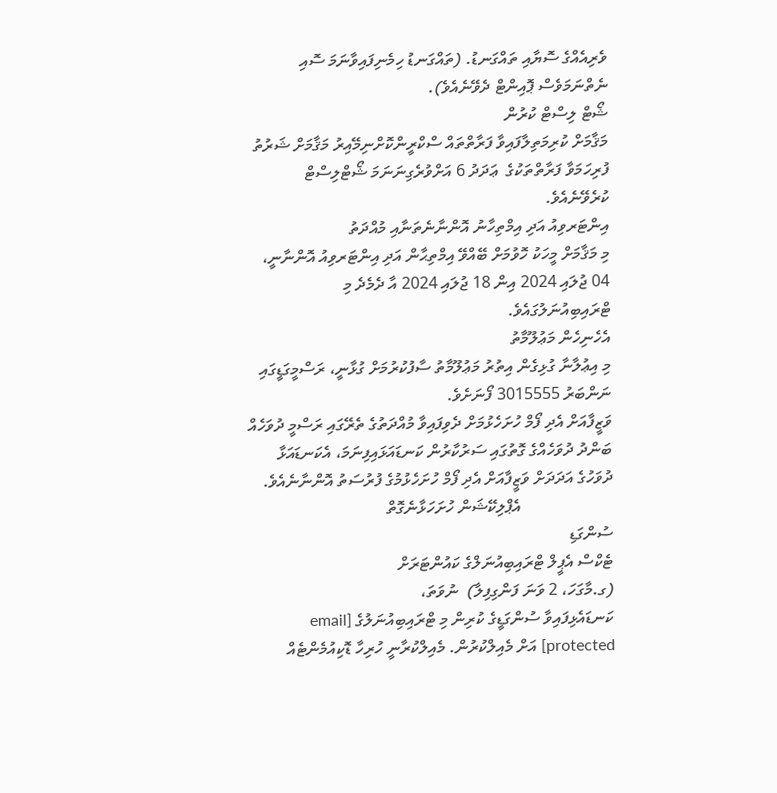ވެރިއެއްގެ ސޮޔާއި ތައްގަނޑު. (ތައްގަނޑު ހިމެނިފައިވާނަމަ ސޮއި ނެތްނަމަވެސް ޕޮއިންޓް ދެވޭނެއެވެ).
ޝޯޓް ލިސްޓް ކުރުން
މަޤާމަށް ކުރިމަތިލާފައިވާ ފަރާތްތައް ސްކްރީންކޮށްނިމޭއިރު މަޤާމަށް ޝަރުތު ފުރިހަމަވާ ފަރާތްތަކުގެ  ޢަދަދު 6 އަށްވުރެގިނަނަމަ ޝޯޓްލިސްޓް ކުރެވޭނެއެވެ.
އިންޓަރވިއު އަދި އިމްތިހާނު އޮންނާނެތަނާއި މުއްދަތު
މި މަޤާމަށް މީހަކު ހޮވުމަށް ބޭއްވޭ އިމްތިޙާން އަދި އިންޓަރވިއު އޮންނާނީ، 04 ޖުލައި 2024 އިން 18 ޖުލައި 2024 އާ ދެމެދެ މި ޓްރައިބިއުނަލުގައެވެ.
އެހެނިހެން މަޢުލޫމާތު
މި އިޢުލާނާ ގުޅިގެން އިތުރު މަޢުލޫމާތު ސާފުކުރުމަށް ގުޅާނީ، ރަސްމީގަޑީގައި ނަންބަރު 3015555 ފޯނަށެވެ.
ވަޒީފާއަށް އެދި ފޯމް ހުށަހެޅުމަށް ދެވިފައިވާ މުއްދަތުގެ ތެރޭގައި ރަސްމީ ދުވަހެއް ބަންދު ދުވަހެއްގެ ގޮތުގައި ސަރުކާރުން ކަނޑައަޅައިފިނަމަ، އެކަނޑައަޅާ ދުވަހުގެ އަދަދަށް ވަޒީފާއަށް އެދި ފޯމް ހުށަހެޅުމުގެ ފުރުސަތު އޮންނާނެއެވެ.
                      އެޕްލިކޭޝަން ހުށަހަޅާނެގޮތް
ސުންގަޑި
ޓެކްސް އެޕީލް ޓްރައިބިއުނަލްގެ ކައުންޓަރަށް
(ގ.މާގަހަ، 2 ވަނަ ފަންގިފިލާ)  ނުވަތަ،
ކަނޑައެޅިފައިވާ ސުންގަޑީގެ ކުރިން މި ޓްރައިބިއުނަލުގެ [email protected] އަށް މެއިލްކުރުން. މެއިލްކުރާނީ ހުރިހާ ޑޮކިއުމެންޓެއް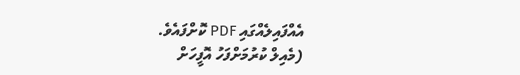އެއްފައިލެއްގައި PDF ކޮށްފައެވެ.
(މެއިލް ކުރުމަށްފަހު އޮފީހަށް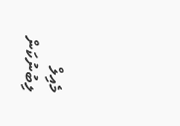މެއިލް ލިބުނުކަން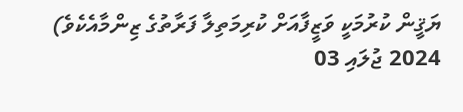ޔަޤީން ކުރުމަކީ ވަޒީފާއަށް ކުރިމަތިލާ ފަރާތުގެ ޒިންމާއެކެވެ)
2024 ޖުލައި 03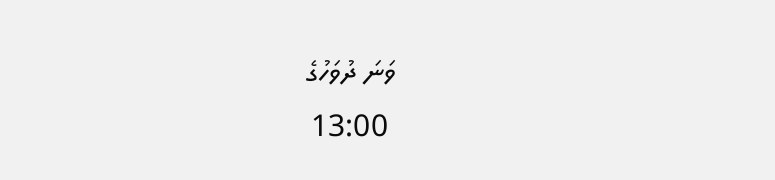ވަނަ ދުވަހުގެ
 13:00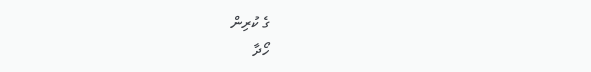ގެ ކުރިން
ހޯދާ